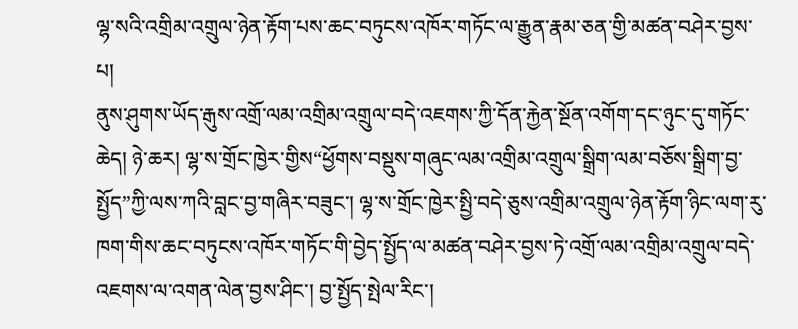ལྷ་སའི་འགྲིམ་འགྲུལ་ཉེན་རྟོག་པས་ཆང་བཏུངས་འཁོར་གཏོང་ལ་རྒྱུན་རྣམ་ཅན་གྱི་མཚན་བཤེར་བྱས་པ།
ནུས་ཤུགས་ཡོད་རྒུས་འགྲོ་ལམ་འགྲིམ་འགྲུལ་བདེ་འཇགས་ཀྱི་དོན་རྐྱེན་སྔོན་འགོག་དང་ཉུང་དུ་གཏོང་ཆེད། ཉེ་ཆར། ལྷ་ས་གྲོང་ཁྱེར་གྱིས“ཕྱོགས་བསྡུས་གཞུང་ལམ་འགྲིམ་འགྲུལ་སྒྲིག་ལམ་བཅོས་སྒྲིག་བྱ་སྤྱོད”ཀྱི་ལས་ཀའི་བླང་བྱ་གཞིར་བཟུང་། ལྷ་ས་གྲོང་ཁྱེར་སྤྱི་བདེ་ཅུས་འགྲིམ་འགྲུལ་ཉེན་རྟོག་ཉིང་ལག་རུ་ཁག་གིས་ཆང་བཏུངས་འཁོར་གཏོང་གི་བྱེད་སྤྱོད་ལ་མཚན་བཤེར་བྱས་ཏེ་འགྲོ་ལམ་འགྲིམ་འགྲུལ་བདེ་འཇགས་ལ་འགན་ལེན་བྱས་ཤིང་། བྱ་སྤྱོད་སྤེལ་རིང་།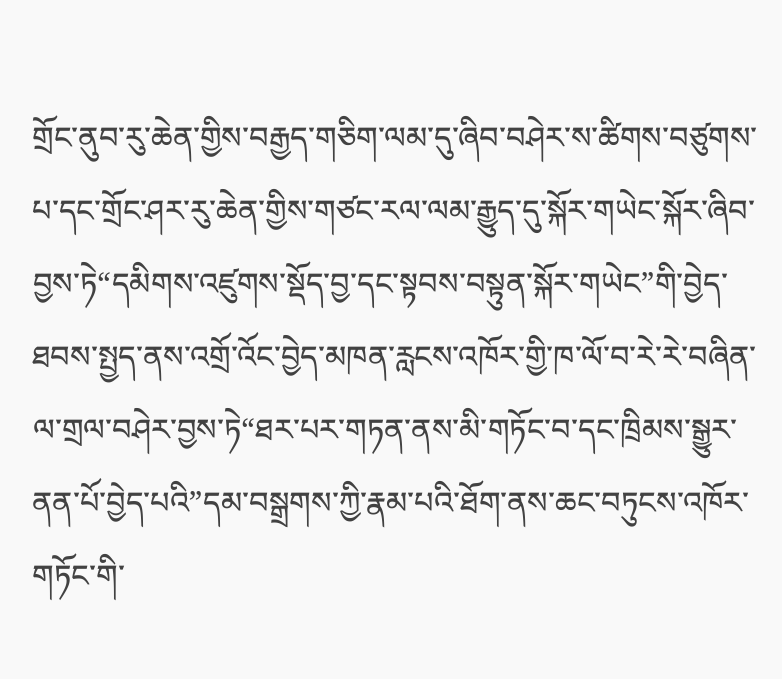གྲོང་ནུབ་རུ་ཆེན་གྱིས་བརྒྱད་གཅིག་ལམ་དུ་ཞིབ་བཤེར་ས་ཚིགས་བཙུགས་པ་དང་གྲོང་ཤར་རུ་ཆེན་གྱིས་གཙང་རལ་ལམ་རྒྱུད་དུ་སྐོར་གཡེང་སྐོར་ཞིབ་བྱས་ཏེ“དམིགས་འཛུགས་སྡོད་བྱ་དང་སྟབས་བསྟུན་སྐོར་གཡེང”གི་བྱེད་ཐབས་སྤྱད་ནས་འགྲོ་འོང་བྱེད་མཁན་རླངས་འཁོར་གྱི་ཁ་ལོ་བ་རེ་རེ་བཞིན་ལ་གྲལ་བཤེར་བྱས་ཏེ“ཐར་པར་གཏན་ནས་མི་གཏོང་བ་དང་ཁྲིམས་སྒྱུར་ནན་པོ་བྱེད་པའི”དམ་བསྒྲགས་ཀྱི་རྣམ་པའི་ཐོག་ནས་ཆང་བཏུངས་འཁོར་གཏོང་གི་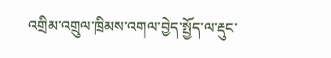འགྲིམ་འགྲུལ་ཁྲིམས་འགལ་བྱེད་སྤྱོད་ལ་རྡུང་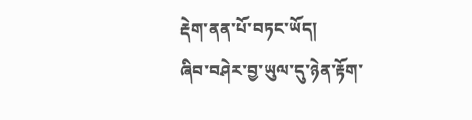རྡེག་ནན་པོ་བཏང་ཡོད།
ཞིབ་བཤེར་བྱ་ཡུལ་དུ་ཉེན་རྟོག་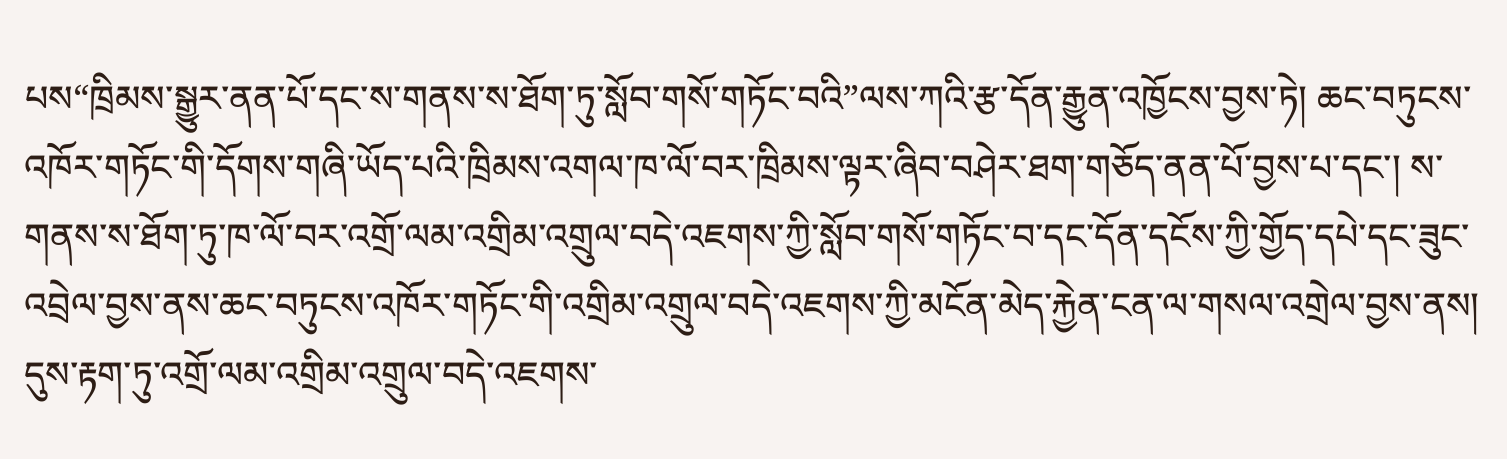པས“ཁྲིམས་སྒྱུར་ནན་པོ་དང་ས་གནས་ས་ཐོག་ཏུ་སློབ་གསོ་གཏོང་བའི”ལས་ཀའི་རྩ་དོན་རྒྱུན་འཁྱོངས་བྱས་ཏེ། ཆང་བཏུངས་འཁོར་གཏོང་གི་དོགས་གཞི་ཡོད་པའི་ཁྲིམས་འགལ་ཁ་ལོ་བར་ཁྲིམས་ལྟར་ཞིབ་བཤེར་ཐག་གཅོད་ནན་པོ་བྱས་པ་དང་། ས་གནས་ས་ཐོག་ཏུ་ཁ་ལོ་བར་འགྲོ་ལམ་འགྲིམ་འགྲུལ་བདེ་འཇགས་ཀྱི་སློབ་གསོ་གཏོང་བ་དང་དོན་དངོས་ཀྱི་གྱོད་དཔེ་དང་ཟུང་འབྲེལ་བྱས་ནས་ཆང་བཏུངས་འཁོར་གཏོང་གི་འགྲིམ་འགྲུལ་བདེ་འཇགས་ཀྱི་མངོན་མེད་རྐྱེན་ངན་ལ་གསལ་འགྲེལ་བྱས་ནས། དུས་རྟག་ཏུ་འགྲོ་ལམ་འགྲིམ་འགྲུལ་བདེ་འཇགས་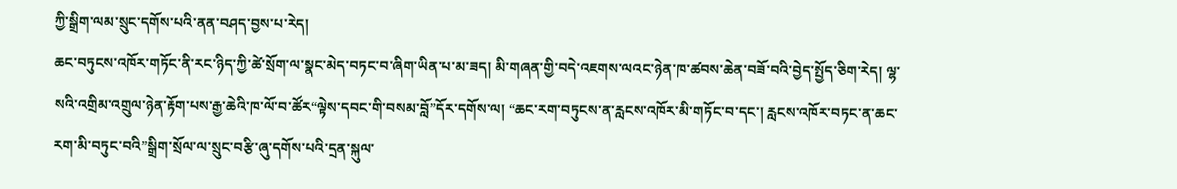ཀྱི་སྒྲིག་ལམ་སྲུང་དགོས་པའི་ནན་བཤད་བྱས་པ་རེད།
ཆང་བཏུངས་འཁོར་གཏོང་ནི་རང་ཉིད་ཀྱི་ཚེ་སྲོག་ལ་སྣང་མེད་བཏང་བ་ཞིག་ཡིན་པ་མ་ཟད། མི་གཞན་གྱི་བདེ་འཇགས་ལའང་ཉེན་ཁ་ཚབས་ཆེན་བཟོ་བའི་བྱེད་སྤྱོད་ཅིག་རེད། ལྷ་སའི་འགྲིམ་འགྲུལ་ཉེན་རྟོག་པས་རྒྱ་ཆེའི་ཁ་ལོ་བ་ཚོར“ལྟེས་དབང་གི་བསམ་བློ”དོར་དགོས་ལ། “ཆང་རག་བཏུངས་ན་རླངས་འཁོར་མི་གཏོང་བ་དང་། རླངས་འཁོར་བཏང་ན་ཆང་རག་མི་བཏུང་བའི”སྒྲིག་སྲོལ་ལ་སྲུང་བརྩི་ཞུ་དགོས་པའི་དྲན་སྐུལ་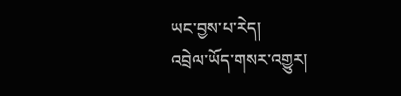ཡང་བྱས་པ་རེད།
འབྲེལ་ཡོད་གསར་འགྱུར།